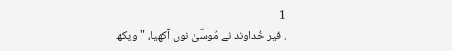1
. فیر خُداوند نے مُوسؔیٰ نوں آکھیا، "ویکھ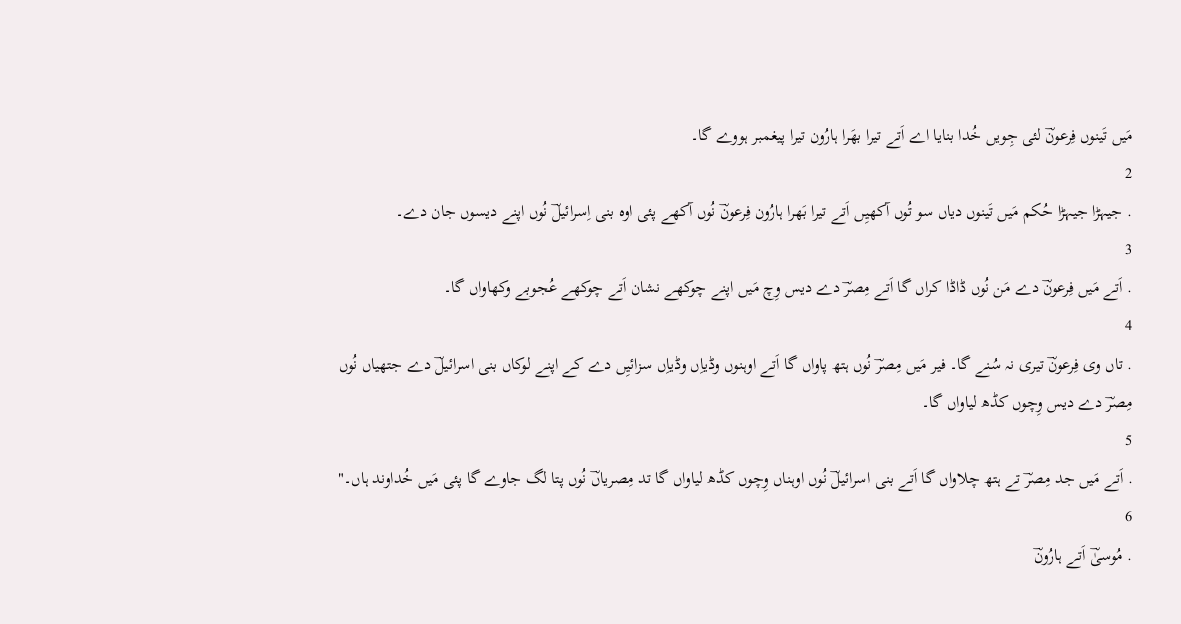مَیں تَینوں فِرعونؔ لئی جِویں خُدا بنایا اے اَتے تیرا بھَرا ہارُون تیرا پیغمبر ہووے گا۔
2
. جیہڑا جیہڑا حُکم مَیں تَینوں دیاں سو تُوں آکھیِں اَتے تیرا بَھرا ہارُون فِرعونؔ نُوں آکھے پئی اوہ بنی اِسرائیلؔ نُوں اپنے دیسوں جان دے۔
3
. اَتے مَیں فِرعونؔ دے مَن نُوں ڈاڈا کراں گا اَتے مِصرؔ دے دیس وِچ مَیں اپنے چوکھے نشان اَتے چوکھے عُجوبے وکھاواں گا۔
4
. تاں وی فِرعونؔ تیری نہ سُنے گا۔ فیر مَیں مِصرؔ نُوں ہتھ پاواں گا اَتے اوہنوں وڈیاِں وڈیاِں سزائیِں دے کے اپنے لوکاں بنی اسرائیلؔ دے جتھیاں نُوں مِصرؔ دے دیس وِچوں کڈھ لیاواں گا۔
5
. اَتے مَیں جد مِصرؔ تے ہتھ چلاواں گا اَتے بنی اسرائیلؔ نُوں اوہناں وِچوں کڈھ لیاواں گا تد مِصریاںؔ نُوں پتا لگ جاوے گا پئی مَیں خُداوند ہاں۔"
6
. مُوسیٰؔ اَتے ہارُونؔ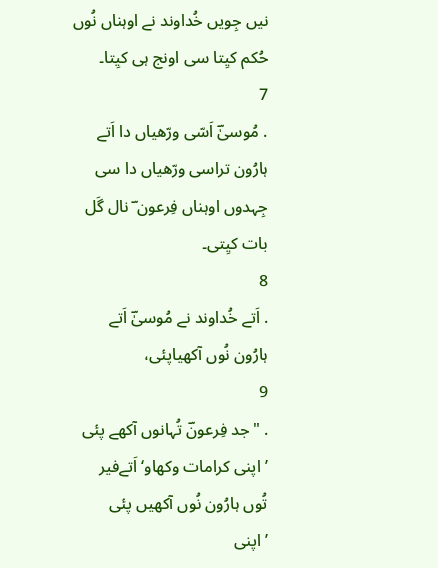نیں جِویں خُداوند نے اوہناں نُوں حُکم کیِتا سی اونج ہی کیِتا۔
7
. مُوسیٰؔ اَسّی ورّھیاں دا اَتے ہارُون تراسی ورّھیاں دا سی جِہدوں اوہناں فِرعون ؔ نال گَل بات کیِتی۔
8
. اَتے خُداوند نے مُوسیٰؔ اَتے ہارُون نُوں آکھیاپئی،
9
. "جد فِرعونؔ تُہانوں آکھے پئی ’اپنی کرامات وکھاو‘ اَتےفیر تُوں ہارُون نُوں آکھیں پئی ’اپنی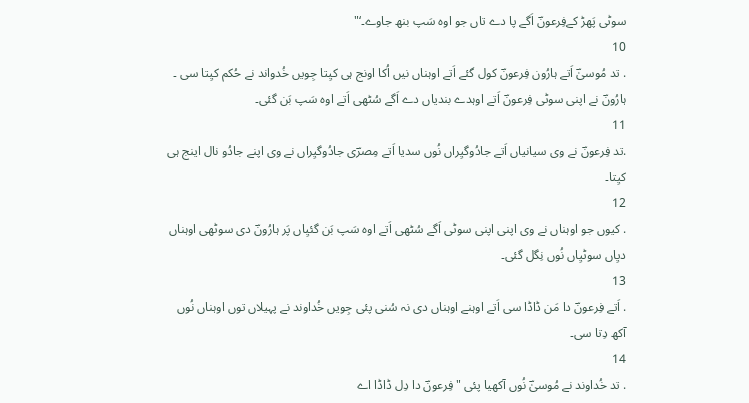سوٹی پَھڑ کےفِرعونؔ اَگے پا دے تاں جو اوہ سَپ بنھ جاوے۔‘"
10
. تد مُوسیٰؔ اَتے ہارُون فِرعونؔ کول گئے اَتے اوہناں نیں اُکا اونج ہی کیِتا جِویں خُدواند نے حُکم کیِتا سی ۔ ہارُونؔ نے اپنی سوٹی فِرعونؔ اَتے اوہدے بندیاں دے اَگے سُٹھی اَتے اوہ سَپ بَن گئی۔
11
.تد فِرعونؔ نے وی سیانیاں اَتے جادُوگیِراں نُوں سدیا اَتے مِصرؔی جادُوگیِراں نے وی اپنے جادُو نال اینج ہی کیِتا۔
12
. کیوں جو اوہناں نے وی اپنی اپنی سوٹی اَگے سُٹھی اَتے اوہ سَپ بَن گئیِاں پَر ہارُونؔ دی سوٹھی اوہناں دیِاں سوٹیِاں نُوں نِگل گئی۔
13
. اَتے فِرعونؔ دا مَن ڈاڈا سی اَتے اوہنے اوہناں دی نہ سُنی پئی جِویں خُداوند نے پہیلاں توں اوہناں نُوں آکھ دِتا سی۔
14
. تد خُداوند نے مُوسیٰؔ نُوں آکھیا پئی "فِرعونؔ دا دِل ڈاڈا اے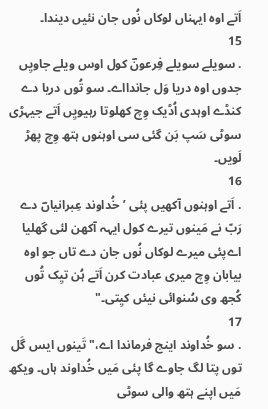اَتے اوہ ایہناں لوکاں نُوں جان نئیں دیندا۔
15
. سویلے سویلے فِرعونؔ کول اوس ویلے جاویِں جدوں اوہ دریا وَل جاندااے۔ سو تُوں دریا دے کنڈے اوہدی اُڈیک وِچ کھلوتا رہیویِں اَتے جیہڑی سوٹی سَپ بَن گئی سی اوہنوں ہتھ وِچ پھڑ لَویں۔
16
. اَتے اوہنوں آکھیں پئی ’خُداوند عِبرانیاںؔ دے رَبّ نے مَینوں تیرے کول ایہہ آکھن لئی گھلیا اےپئی میرے لوکاں نُوں جان دے تاں جو اوہ بیابان وِچ میری عبادت کرن اَتے ہُن تیِک تُوں کُجھ وی سُنوائی نیئں کیِتی۔"
17
. سو خُداوند اینج فرماندا اے،"تَینوں ایس گَل توں پتا لگ جاوے گا پئی مَیں خُداوند ہاں۔ ویکھ مَیں اپنے ہتھ والی سوٹی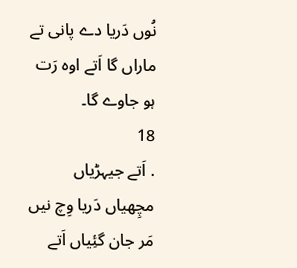نُوں دَریا دے پانی تے ماراں گا اَتے اوہ رَت ہو جاوے گا۔
18
. اَتے جیہڑیاں مچِھیاں دَریا وِچ نیں مَر جان گئِیاں اَتے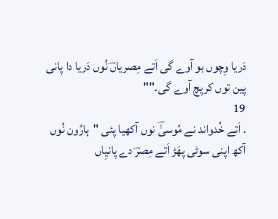دَریا وِچوں بو آوے گی اَتے مِصریاںؔ نُوں دَریا دا پانی پین توں کریِچ آوے گی۔""
19
. اَتے خُدواند نے مُوسیٰؔ نوں آکھیا پئی "ہارُون نُوں آکھ اپنی سوٹی پھَڑ اَتے مِصرؔ دے پانیِاں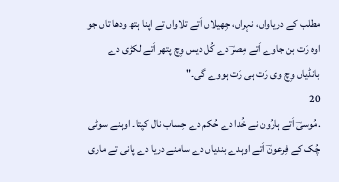مطلب کے دریاواں، نہراں، جِھیلاں اَتے تلاواں تے اپنا ہتھ ودھا تاں جو اوہ رَت بن جاوے اَتے مِصرؔ دے کُل دیس وِچ پتھر اَتے لکڑی دے بانڈیاں وِچ وی رَت ہی رَت ہووے گی۔"
20
.مُوسیؔ اَتے ہارُون نے خُدا دے حُکم دے حِساب نال کیِتا۔ اوہنے سوٹی چُک کے فِرعونؔ اَتے اوہدے بندیاں دے سامنے دریا دے پانی تے ماری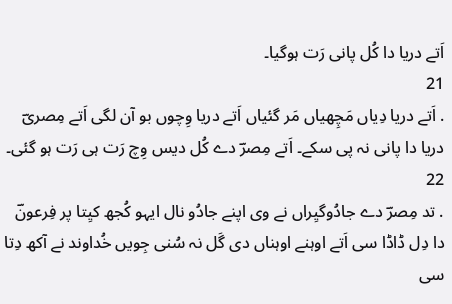اَتے دریا دا کُل پانی رَت ہوگیا۔
21
. اَتے دریا دِیاں مَچِھیاں مَر گئیاں اَتے دریا وِچوں بو آن لگی اَتے مِصریؔ دریا دا پانی نہ پی سکے۔ اَتے مِصرؔ دے کُل دیس وِچ رَت ہی رَت ہو گئی۔
22
. تد مِصرؔ دے جادُوگیِراں نے وی اپنے جادُو نال ایہو کُجھ کیِتا پر فِرعونؔ دا دِل ڈاڈا سی اَتے اوہنے اوہناں دی گَل نہ سُنی جِویں خُداوند نے آکھ دِتا سی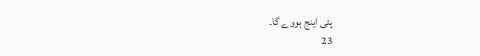پئی اینج ہووے گا۔
23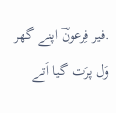.فیر فِرعونؔ اپنے گھر وَل پرَت گیا اَتے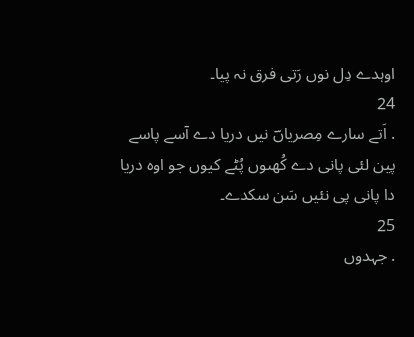اوہدے دِل نوں رَتی فرق نہ پیا۔
24
. اَتے سارے مِصریاںؔ نیں دریا دے آسے پاسے پین لئی پانی دے کُھںوں پُٹے کیوں جو اوہ دریا دا پانی پی نئیں سَن سکدے۔
25
. جہدوں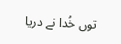توں خُدا نے دریا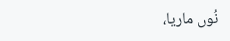نُوں ماریا،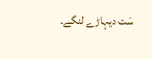سَت دیہاڑے لنگے۔